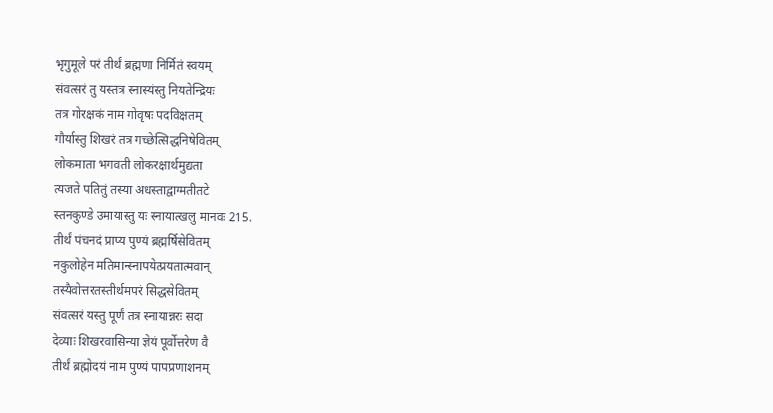भृगुमूले परं तीर्थं ब्रह्मणा निर्मितं स्वयम्
संवत्सरं तु यस्तत्र स्नास्यंस्तु नियतेन्द्रियः
तत्र गोरक्षकं नाम गोवृषः पदविक्षतम्
गौर्यास्तु शिखरं तत्र गच्छेत्सिद्धनिषेवितम्
लोकमाता भगवती लोकरक्षार्थमुद्यता
त्यजते पतितुं तस्या अधस्ताद्वाग्मतीतटे
स्तनकुण्डे उमायास्तु यः स्नायात्खलु मानवः 215.
तीर्थं पंचनदं प्राप्य पुण्यं ब्रह्मर्षिसेवितम्
नकुलोहेन मतिमान्स्नापयेत्प्रयतात्मवान्
तस्यैवोत्तरतस्तीर्थमपरं सिद्धसेवितम्
संवत्सरं यस्तु पूर्णं तत्र स्नायान्नरः सदा
देव्याः शिखरवासिन्या ज्ञेयं पूर्वोत्तरेण वै
तीर्थं ब्रह्मोदयं नाम पुण्यं पापप्रणाशनम्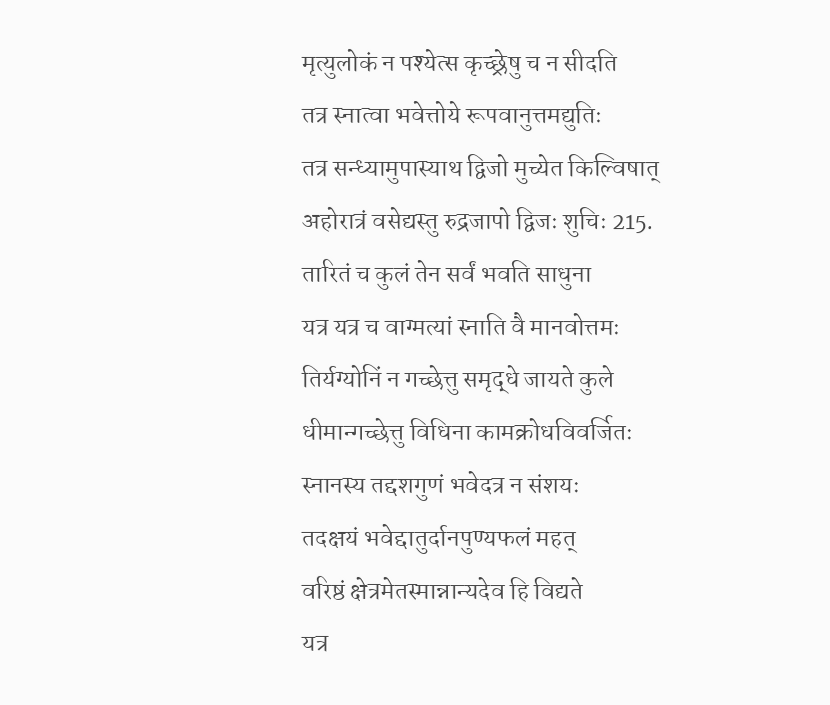मृत्युलोकं न पश्येत्स कृच्छ्रेषु च न सीदति
तत्र स्नात्वा भवेत्तोये रूपवानुत्तमद्युतिः
तत्र सन्ध्यामुपास्याथ द्विजो मुच्येत किल्विषात्
अहोरात्रं वसेद्यस्तु रुद्रजापो द्विजः शुचिः 215.
तारितं च कुलं तेन सर्वं भवति साधुना
यत्र यत्र च वाग्मत्यां स्नाति वै मानवोत्तमः
तिर्यग्योनिं न गच्छेत्तु समृद्धे जायते कुले
धीमान्गच्छेत्तु विधिना कामक्रोधविवर्जितः
स्नानस्य तद्दशगुणं भवेदत्र न संशयः
तदक्षयं भवेद्दातुर्दानपुण्यफलं महत्
वरिष्ठं क्षेत्रमेतस्मान्नान्यदेव हि विद्यते
यत्र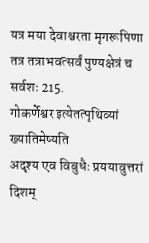यत्र मया देवाश्चरता मृगरूपिणा
तत्र तत्राभवत्सर्वं पुण्यक्षेत्रं च सर्वशः 215.
गोकर्णेश्वर इत्येतत्पृथिव्यां ख्यातिमेष्यति
अदृश्य एव विबुधैः प्रययावुत्तरां दिशम्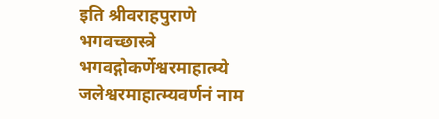इति श्रीवराहपुराणे भगवच्छास्त्रे भगवद्गोकर्णेश्वरमाहात्म्ये जलेश्वरमाहात्म्यवर्णनं नाम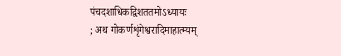पंचदशाधिकद्विशततमोऽध्यायः
; अथ गोकर्णशृंगेश्वरादिमाहात्म्यम्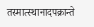तस्मात्स्थानादपक्रान्ते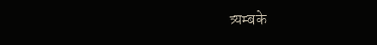त्र्यम्बके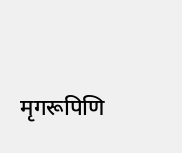मृगरूपिणि